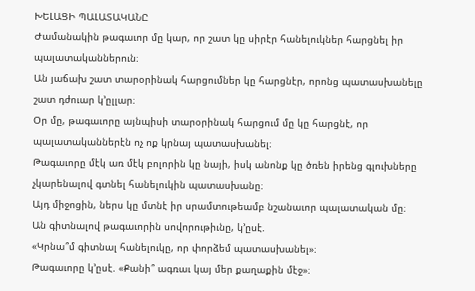ԽԵԼԱՑԻ ՊԱԼԱՏԱԿԱՆԸ
Ժամանակին թագաւոր մը կար, որ շատ կը սիրէր հանելուկներ հարցնել իր պալատականներուն։
Ան յաճախ շատ տարօրինակ հարցումներ կը հարցնէր, որոնց պատասխանելը շատ դժուար կ’ըլլար։
Օր մը, թագաւորը այնպիսի տարօրինակ հարցում մը կը հարցնէ, որ պալատականներէն ոչ ոք կրնայ պատասխանել։
Թագաւորը մէկ առ մէկ բոլորին կը նայի, իսկ անոնք կը ծռեն իրենց գլուխները չկարենալով գտնել հանելուկին պատասխանը։
Այդ միջոցին, ներս կը մտնէ իր սրամտութեամբ նշանաւոր պալատական մը։
Ան գիտնալով թագաւորին սովորութիւնը, կ’ըսէ.
«Կրնա՞մ գիտնալ հանելուկը, որ փորձեմ պատասխանել»։
Թագաւորը կ’ըսէ. «Քանի՞ ագռաւ կայ մեր քաղաքին մէջ»։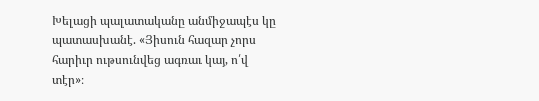Խելացի պալատականը անմիջապէս կը պատասխանէ. «Յիսուն հազար չորս հարիւր ութսունվեց ագռաւ կայ, ո՛վ տէր»։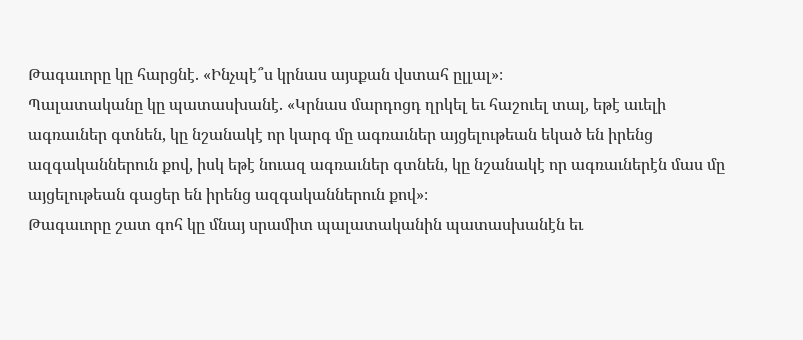Թագաւորը կը հարցնէ. «Ինչպէ՞ս կրնաս այսքան վստահ ըլլալ»։
Պալատականը կը պատասխանէ. «Կրնաս մարդոցդ ղրկել եւ հաշուել տալ, եթէ աւելի ագռաւներ գտնեն, կը նշանակէ որ կարգ մը ագռաւներ այցելութեան եկած են իրենց
ազգականներուն քով, իսկ եթէ նուազ ագռաւներ գտնեն, կը նշանակէ որ ագռաւներէն մաս մը այցելութեան գացեր են իրենց ազգականներուն քով»։
Թագաւորը շատ գոհ կը մնայ սրամիտ պալատականին պատասխանէն եւ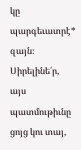կը
պարգեւատրէ* զայն։
Սիրելինե՛ր, այս պատմութիւնը ցոյց կու տայ,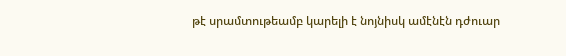թէ սրամտութեամբ կարելի է նոյնիսկ ամէնէն դժուար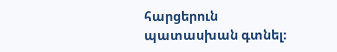հարցերուն պատասխան գտնել։